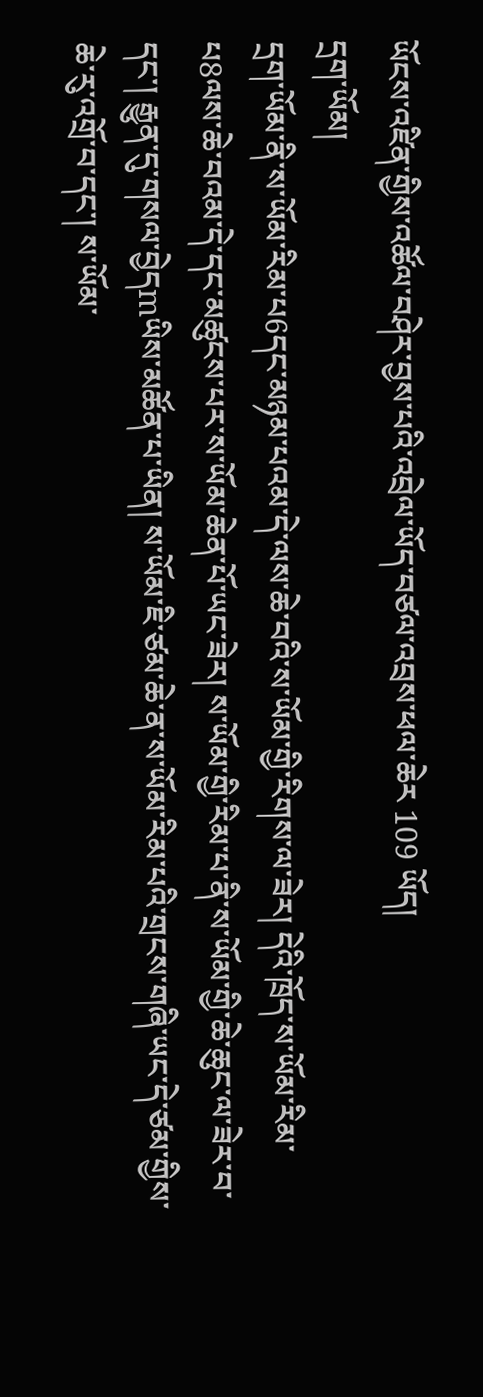ཡོངས་འཛིན་གྱིས་འཚོལ་བཤེར་བྱས་པའི་འབྲེལ་ཡོད་བཙལ་འབྲས་ཕལ་ཆེར 109 ཡོད།
དྲག་ཡོམ།
དྲག་ཡོམ་ནི་ས་ཡོམ་རིམ་པ6དང་མཉམ་པའམ་དེ་ལས་ཆེ་བའི་ས་ཡོམ་གྱི་རིགས་ལ་ཟེར། དེའི་ཁྲོད་ས་ཡོམ་རིམ་པ8ལས་ཆེ་བའམ་དེ་དང་མཚུངས་པར་ས་ཡོམ་ཆེན་པོ་ཡང་ཟེར། ས་ཡོམ་གྱི་རིམ་པ་ནི་ས་ཡོམ་གྱི་ཆེ་ཆུང་ལ་ཟེར་བ་དང་། རྒྱུན་དུ་གསལ་བྱེདmཡིས་མཚོན་པ་ཡིན། ས་ཡོམ་ཇི་ཙམ་ཆེ་ན་ས་ཡོམ་རིམ་པའི་གྲངས་གཞི་ཡང་དེ་ཙམ་གྱིས་ཆེ་རུ་འགྲོ་བ་དང་། ས་ཡོམ་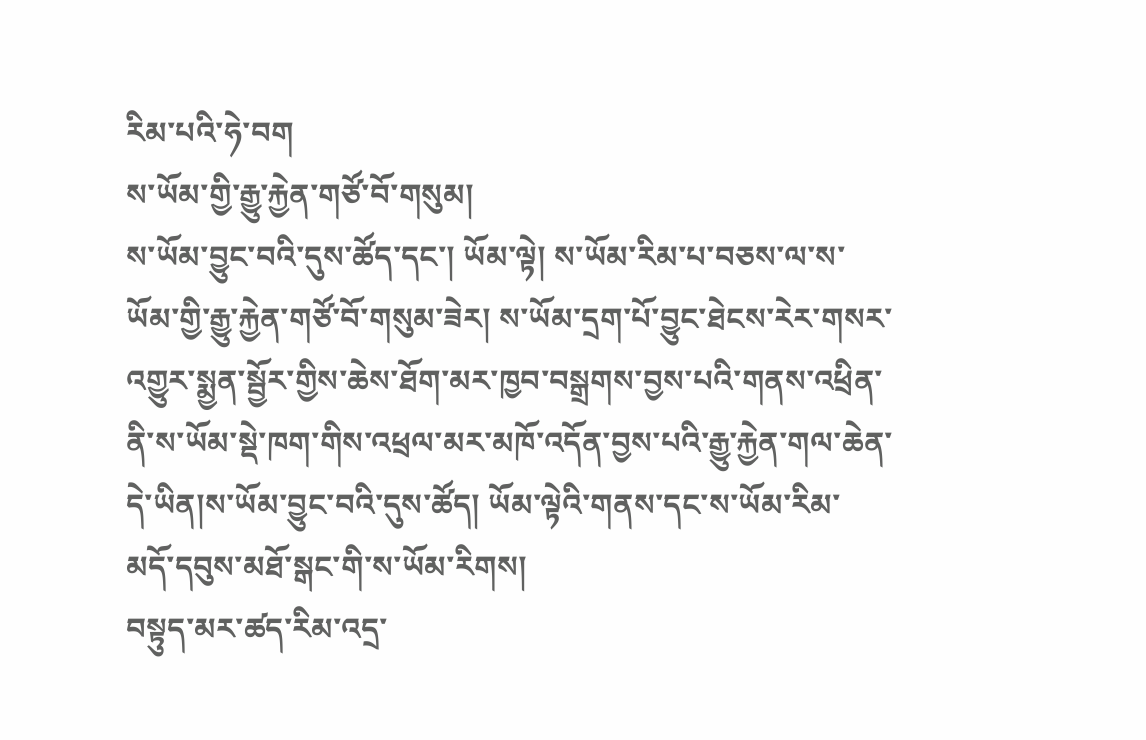རིམ་པའི་ཧེ་བག
ས་ཡོམ་གྱི་རྒྱུ་རྐྱེན་གཙོ་བོ་གསུམ།
ས་ཡོམ་བྱུང་བའི་དུས་ཚོད་དང་། ཡོམ་ལྟེ། ས་ཡོམ་རིམ་པ་བཅས་ལ་ས་ཡོམ་གྱི་རྒྱུ་རྐྱེན་གཙོ་བོ་གསུམ་ཟེར། ས་ཡོམ་དྲག་པོ་བྱུང་ཐེངས་རེར་གསར་འགྱུར་སྨྱན་སྦྱོར་གྱིས་ཆེས་ཐོག་མར་ཁྱབ་བསྒྲགས་བྱས་པའི་གནས་འཕྲིན་ནི་ས་ཡོམ་སྡེ་ཁག་གིས་འཕྲལ་མར་མཁོ་འདོན་བྱས་པའི་རྒྱུ་རྐྱེན་གལ་ཆེན་དེ་ཡིན།ས་ཡོམ་བྱུང་བའི་དུས་ཚོད། ཡོམ་ལྟེའི་གནས་དང་ས་ཡོམ་རིམ་
མདོ་དབུས་མཐོ་སྒང་གི་ས་ཡོམ་རིགས།
བསྟུད་མར་ཚད་རིམ་འདྲ་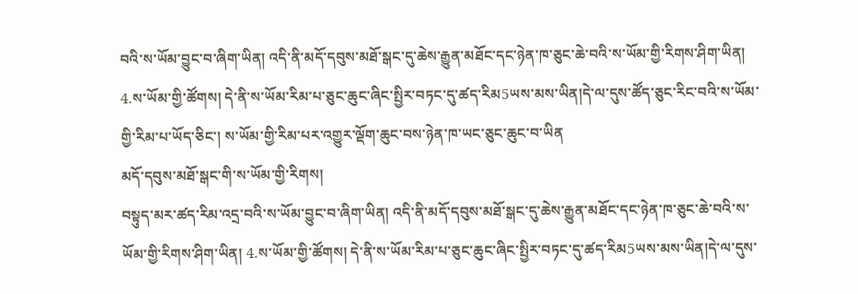བའི་ས་ཡོམ་བྱུང་བ་ཞིག་ཡིན། འདི་ནི་མདོ་དབུས་མཐོ་སྒང་དུ་ཆེས་རྒྱུན་མཐོང་དང་ཉེན་ཁ་ཅུང་ཆེ་བའི་ས་ཡོམ་གྱི་རིགས་ཤིག་ཡིན། 4.ས་ཡོམ་གྱི་ཚོགས། དེ་ནི་ས་ཡོམ་རིམ་པ་ཅུང་ཆུང་ཞིང་སྤྱིར་བཏང་དུ་ཚད་རིམ5ཡས་མས་ཡིན།དེ་ལ་དུས་ཚོད་ཅུང་རིང་བའི་ས་ཡོམ་གྱི་རིམ་པ་ཡོད་ཅིང་། ས་ཡོམ་གྱི་རིམ་པར་འགྱུར་ལྡོག་ཆུང་བས་ཉེན་ཁ་ཡང་ཅུང་ཆུང་བ་ཡིན
མདོ་དབུས་མཐོ་སྒང་གི་ས་ཡོམ་གྱི་རིགས།
བསྟུད་མར་ཚད་རིམ་འདྲ་བའི་ས་ཡོམ་བྱུང་བ་ཞིག་ཡིན། འདི་ནི་མདོ་དབུས་མཐོ་སྒང་དུ་ཆེས་རྒྱུན་མཐོང་དང་ཉེན་ཁ་ཅུང་ཆེ་བའི་ས་ཡོམ་གྱི་རིགས་ཤིག་ཡིན། 4.ས་ཡོམ་གྱི་ཚོགས། དེ་ནི་ས་ཡོམ་རིམ་པ་ཅུང་ཆུང་ཞིང་སྤྱིར་བཏང་དུ་ཚད་རིམ5ཡས་མས་ཡིན།དེ་ལ་དུས་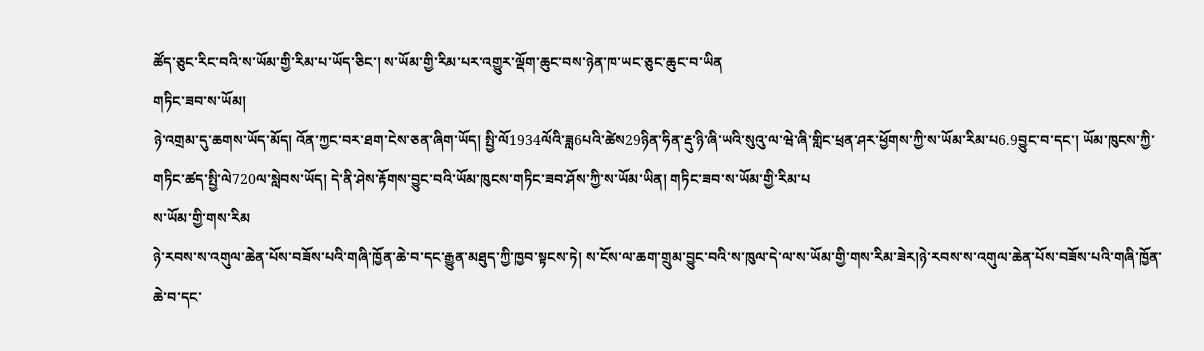ཚོད་ཅུང་རིང་བའི་ས་ཡོམ་གྱི་རིམ་པ་ཡོད་ཅིང་། ས་ཡོམ་གྱི་རིམ་པར་འགྱུར་ལྡོག་ཆུང་བས་ཉེན་ཁ་ཡང་ཅུང་ཆུང་བ་ཡིན
གཏིང་ཟབ་ས་ཡོམ།
ཉེ་འགྲམ་དུ་ཆགས་ཡོད་མོད། འོན་ཀྱང་བར་ཐག་ངེས་ཅན་ཞིག་ཡོད། སྤྱི་ལོ1934ལོའི་ཟླ6པའི་ཚེས29ཉིན་ཧིན་རྡུ་ཉི་ཞི་ཡའི་སུའུ་ལ་ཝེ་ཞི་གླིང་ཕྲན་ཤར་ཕྱོགས་ཀྱི་ས་ཡོམ་རིམ་པ6.9བྱུང་བ་དང་། ཡོམ་ཁུངས་ཀྱི་གཏིང་ཚད་སྤྱི་ལེ720ལ་སླེབས་ཡོད། དེ་ནི་ཤེས་རྟོགས་བྱུང་བའི་ཡོམ་ཁུངས་གཏིང་ཟབ་ཤོས་ཀྱི་ས་ཡོམ་ཡིན། གཏིང་ཟབ་ས་ཡོམ་གྱི་རིམ་པ
ས་ཡོམ་གྱི་གས་རིམ
ཉེ་རབས་ས་འགུལ་ཆེན་པོས་བཟོས་པའི་གཞི་ཁྱོན་ཆེ་བ་དང་རྒྱུན་མཐུད་ཀྱི་ཁྱབ་སྟངས་ཏེ། ས་ངོས་ལ་ཆག་གྲུམ་བྱུང་བའི་ས་ཁུལ་དེ་ལ་ས་ཡོམ་གྱི་གས་རིམ་ཟེར།ཉེ་རབས་ས་འགུལ་ཆེན་པོས་བཟོས་པའི་གཞི་ཁྱོན་ཆེ་བ་དང་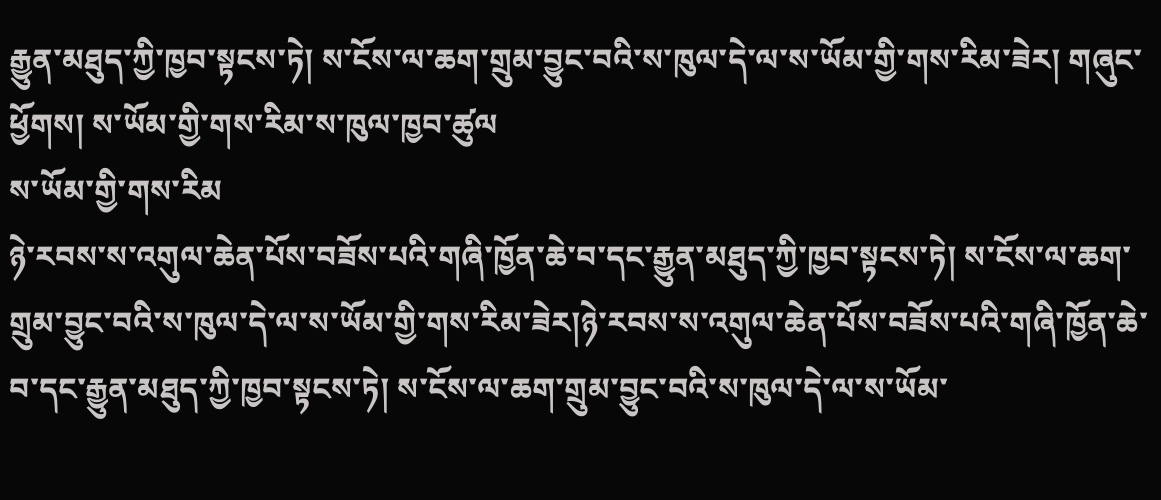རྒྱུན་མཐུད་ཀྱི་ཁྱབ་སྟངས་ཏེ། ས་ངོས་ལ་ཆག་གྲུམ་བྱུང་བའི་ས་ཁུལ་དེ་ལ་ས་ཡོམ་གྱི་གས་རིམ་ཟེར། གཞུང་ཕྱོགས། ས་ཡོམ་གྱི་གས་རིམ་ས་ཁུལ་ཁྱབ་ཚུལ
ས་ཡོམ་གྱི་གས་རིམ
ཉེ་རབས་ས་འགུལ་ཆེན་པོས་བཟོས་པའི་གཞི་ཁྱོན་ཆེ་བ་དང་རྒྱུན་མཐུད་ཀྱི་ཁྱབ་སྟངས་ཏེ། ས་ངོས་ལ་ཆག་གྲུམ་བྱུང་བའི་ས་ཁུལ་དེ་ལ་ས་ཡོམ་གྱི་གས་རིམ་ཟེར།ཉེ་རབས་ས་འགུལ་ཆེན་པོས་བཟོས་པའི་གཞི་ཁྱོན་ཆེ་བ་དང་རྒྱུན་མཐུད་ཀྱི་ཁྱབ་སྟངས་ཏེ། ས་ངོས་ལ་ཆག་གྲུམ་བྱུང་བའི་ས་ཁུལ་དེ་ལ་ས་ཡོམ་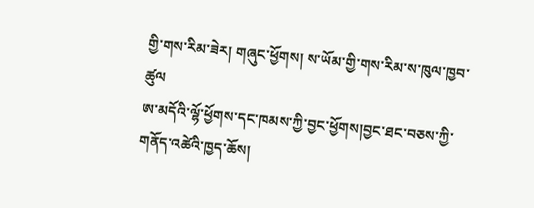གྱི་གས་རིམ་ཟེར། གཞུང་ཕྱོགས། ས་ཡོམ་གྱི་གས་རིམ་ས་ཁུལ་ཁྱབ་ཚུལ
ཨ་མདོའི་ལྷོ་ཕྱོགས་དང་ཁམས་ཀྱི་བྱང་ཕྱོགས།བྱང་ཐང་བཅས་ཀྱི་གནོད་འཚེའི་ཁྱད་ཆོས།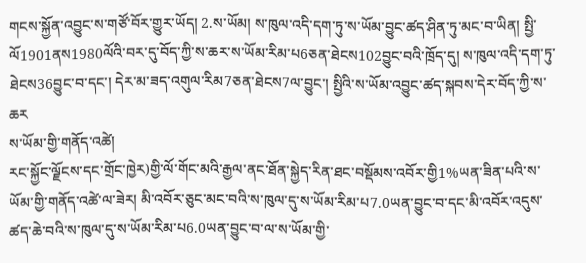གངས་སྐྱོན་འབྱུང་ས་གཙོ་བོར་གྱུར་ཡོད། 2.ས་ཡོམ། ས་ཁུལ་འདི་དག་ཏུ་ས་ཡོམ་བྱུང་ཚད་ཤིན་ཏུ་མང་བ་ཡིན། སྤྱི་ལོ1901ནས1980ལོའི་བར་དུ་བོད་ཀྱི་ས་ཆར་ས་ཡོམ་རིམ་པ6ཅན་ཐེངས102བྱུང་བའི་ཁྲོད་དུ། ས་ཁུལ་འདི་དག་ཏུ་ཐེངས36བྱུང་བ་དང་། དེར་མ་ཟད་འགུལ་རིམ7ཅན་ཐེངས7ལ་བྱུང་། སྤྱིའི་ས་ཡོམ་འབྱུང་ཚད་སྐབས་དེར་བོད་ཀྱི་ས་ཆར
ས་ཡོམ་གྱི་གནོད་འཚེ།
རང་སྐྱོང་ལྗོངས་དང་གྲོང་ཁྱེར)གྱི་ལོ་གོང་མའི་རྒྱལ་ནང་ཐོན་སྐྱེད་རིན་ཐང་བསྡོམས་འབོར་གྱི1%ཡན་ཟིན་པའི་ས་ཡོམ་གྱི་གནོད་འཚེ་ལ་ཟེར། མི་འབོར་ཅུང་མང་བའི་ས་ཁུལ་དུ་ས་ཡོམ་རིམ་པ7.0ཡན་བྱུང་བ་དང་མི་འབོར་འདུས་ཚད་ཆེ་བའི་ས་ཁུལ་དུ་ས་ཡོམ་རིམ་པ6.0ཡན་བྱུང་བ་ལ་ས་ཡོམ་གྱི་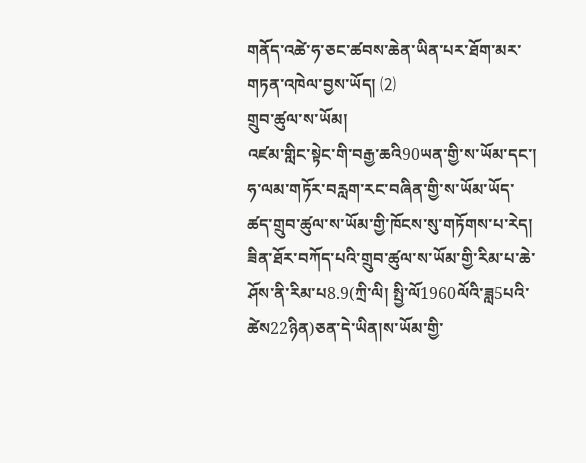གནོད་འཚེ་ཧ་ཅང་ཚབས་ཆེན་ཡིན་པར་ཐོག་མར་གཏན་འཁེལ་བྱས་ཡོད། ⑵
གྲུབ་ཚུལ་ས་ཡོམ།
འཛམ་གླིང་སྟེང་གི་བརྒྱ་ཆའི90ཡན་གྱི་ས་ཡོམ་དང་། ཧ་ལམ་གཏོར་བརླག་རང་བཞིན་གྱི་ས་ཡོམ་ཡོད་ཚད་གྲུབ་ཚུལ་ས་ཡོམ་གྱི་ཁོངས་སུ་གཏོགས་པ་རེད། ཟིན་ཐོར་བཀོད་པའི་གྲུབ་ཚུལ་ས་ཡོམ་གྱི་རིམ་པ་ཆེ་ཤོས་ནི་རིམ་པ8.9(ཀྲི་ལི། སྤྱི་ལོ1960ལོའི་ཟླ5པའི་ཚེས22ཉིན)ཅན་དེ་ཡིན།ས་ཡོམ་གྱི་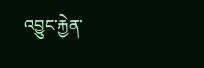འབྱུང་རྐྱེན་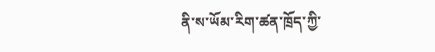ནི་ས་ཡོམ་རིག་ཚན་ཁྲོད་ཀྱི་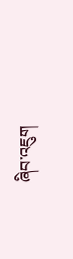ཞིབ་འཇུག